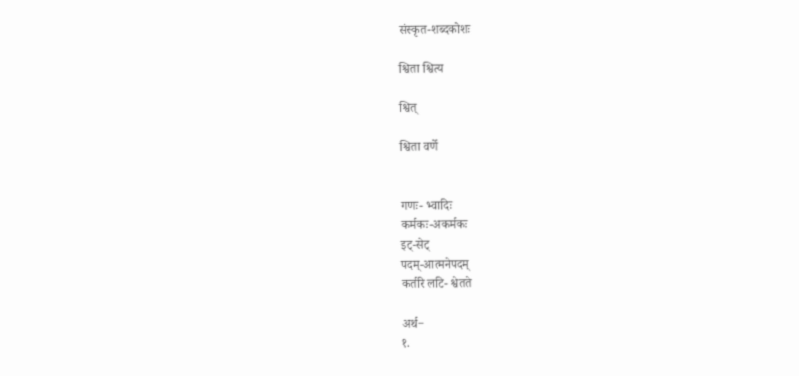संस्कृत-शब्दकोशः

श्विता श्वित्य

श्वित्

श्विता वर्णे


गणः- भ्वादिः
कर्मकः-अकर्मकः
इट्-सेट्
पदम्-आत्मनेपदम्
कर्तरि लटि- श्वेतते

अर्थ−
१.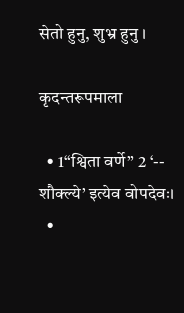सेतो हुनु, शुभ्र हुनु ।

कृदन्तरूपमाला

  • 1“श्विता वर्णे” 2 ‘-- शौक्ल्ये’ इत्येव वोपदेवः।
  •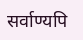सर्वाण्यपि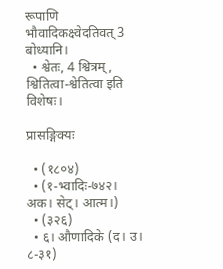रूपाणि भौवादिकक्ष्वेदतिवत् 3 बोध्यानि।
  • श्वेतः, 4 श्वित्रम्, श्वितित्वा-श्वेतित्वा इति विशेषः।

प्रासङ्गिक्यः

  • (१८०४)
  • (१-भ्वादिः-७४२। अक। सेट्। आत्म।)
  • (३२६)
  • ६। औणादिके (द। उ। ८-३१)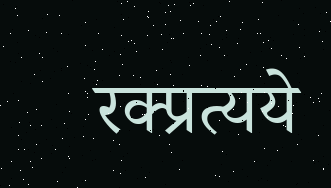रक्प्रत्यये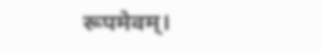रूपमेवम्।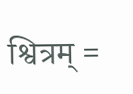श्वित्रम् =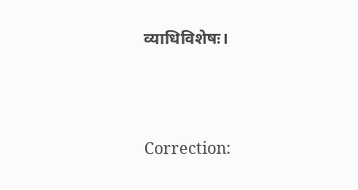व्याधिविशेषः।



Correction: